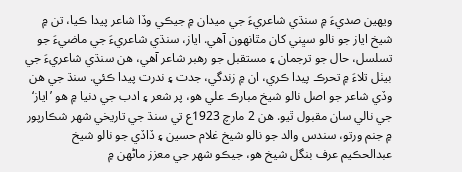ويھين صديءَ ۾ سنڌي شاعريءَ جي ميدان ۾ جيڪي وڏا شاعر پيدا ڪيا، تن ۾ شيخ اياز جو نالو سڀني کان مٿانھون آھي. اياز، سنڌي شاعريءَ جي ماضيءَ جو تسلسل، حال جو ترجمان ۽ مستقبل جو رھبر شاعر آھي، ھن سنڌي شاعريءَ جي بيٺل تلاءَ ۾ تحرڪ پيدا ڪري، ان ۾ زندگي، جدت ۽ ندرت پيدا ڪئي. سنڌ جي ھن وڏي شاعر جو اصل نالو شيخ مبارڪ علي ھو، پر شعر ۽ ادب جي دنيا ۾ ھو ’اياز‘ جي نالي سان مقبول ٿيو. ھن 2 مارچ 1923ع تي سنڌ جي تاريخي شھر شڪارپور ۾ جنم ورتو، سندس والد جو نالو شيخ غلام حسين ۽ ڏاڏي جو نالو شيخ عبدالحڪيم عرف بنگل شيخ ھو، جيڪو شھر جي معزز ماڻهن ۾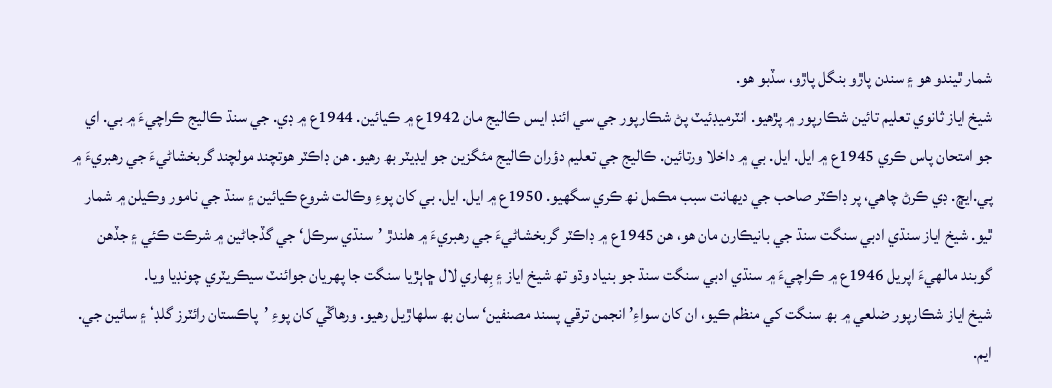شمار ٿيندو ھو ۽ سندن پاڙو بنگل پاڙو، سڏبو ھو.
شيخ اياز ثانوي تعليم تائين شڪارپور ۾ پڙھيو. انٽرميڊئيٽ پڻ شڪارپور جي سي ائنڊ ايس ڪاليج مان 1942ع ۾ ڪيائين. 1944ع ۾ ڊي. جي سنڌ ڪاليج ڪراچيءَ ۾ بي. اي جو امتحان پاس ڪري 1945ع ۾ ايل. ايل. بي ۾ داخلا ورتائين. ڪاليج جي تعليم دؤران ڪاليج مئگزين جو ايڊيٽر بھ رھيو. ھن ڊاڪٽر ھوتچند مولچند گربخشاڻيءَ جي رھبريءَ ۾ پي.ايڇ. ڊي ڪرڻ چاھي، پر ڊاڪٽر صاحب جي ديھانت سبب مڪمل نھ ڪري سگهيو. 1950ع ۾ ايل. ايل. بي کان پوءِ وڪالت شروع ڪيائين ۽ سنڌ جي نامور وڪيلن ۾ شمار ٿيو. شيخ اياز سنڌي ادبي سنگت سنڌ جي بانيڪارن مان ھو، ھن 1945ع ۾ ڊاڪٽر گربخشاڻيءَ جي رھبريءَ ۾ ھلندڙ ’سنڌي سرڪل‘ جي گڏجاڻين ۾ شرڪت ڪئي ۽ جڏھن گوبند مالهيءَ اپريل 1946ع ۾ ڪراچيءَ ۾ سنڌي ادبي سنگت سنڌ جو بنياد وڌو تھ شيخ اياز ۽ بِھاري لال ڇاٻڙيا سنگت جا پھريان جوائنٽ سيڪريٽري چونڊيا ويا.
شيخ اياز شڪارپور ضلعي ۾ بھ سنگت کي منظم ڪيو، ان کان سواءِ’ انجمن ترقي پسند مصنفين‘ سان بھ سلهاڙيل رھيو. ورھاڱي کان پوءِ ’پاڪستان رائٽرز گلڊ‘ ۽ سائين جي. ايم.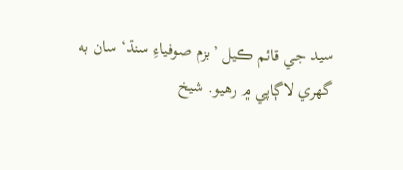سيد جي قائم ڪيل ’بزم صوفياءِ سنڌ‘ سان به گهري لاڳاپي ۾ رھيو. شيخ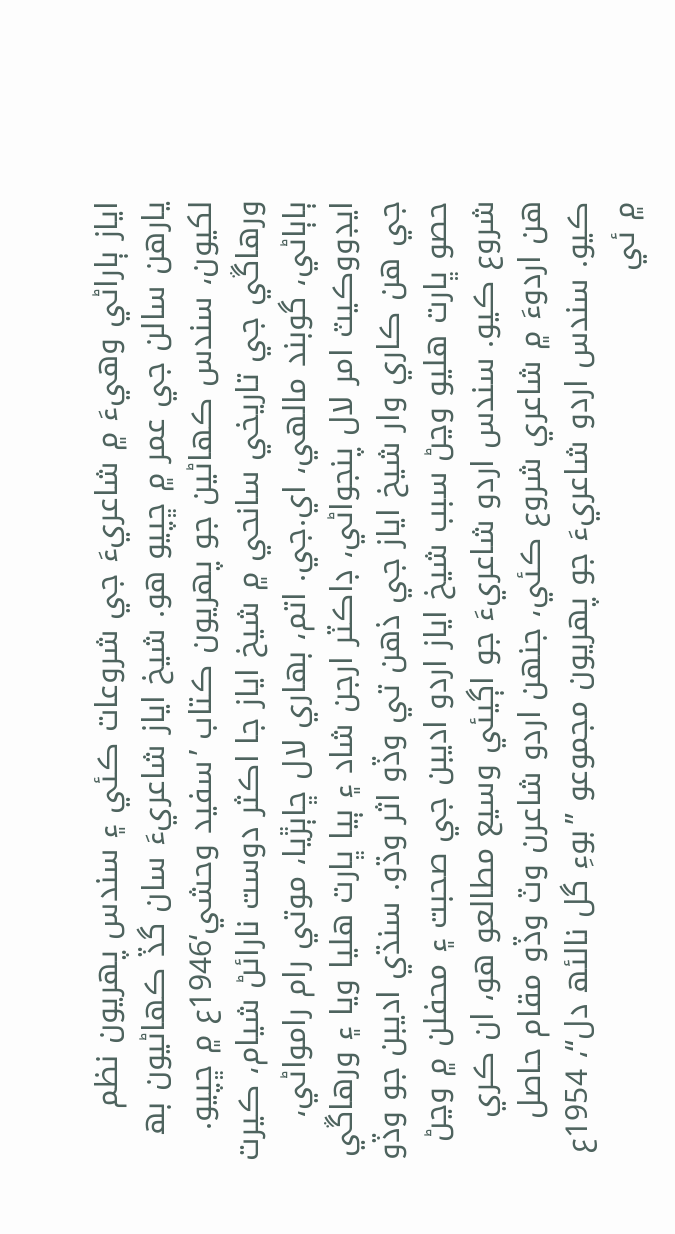اياز ٻاراڻي وھيءَ ۾ شاعريءَ جي شروعات ڪئي ۽ سندس پھريون نظم يارھن سالن جي عمر ۾ ڇپيو ھو. شيخ اياز شاعريءَ سان گڏ ڪھاڻيون بھ لکيون، سندس ڪھاڻين جو پھريون ڪتاب ’سفيد وحشي‘1946ع ۾ ڇپيو. ورھاڱي جي تاريخي سانحي ۾ شيخ اياز جا اڪثر دوست نارائڻ شيام، ڪيرت ٻاٻاڻي، گوبند مالهي، اي.جي. اتم، بھاري لال ڇاٻڙيا، موتي رام رامواڻي، ايڊووڪيٽ امر لال پنجواڻي، ڊاڪٽر ارجن شاد ۽ ٻيا ڀارت ھليا ويا ۽ ورھاڱي جي ھن ڪاري وار شيخ اياز جي ذھن تي وڏو اثر وڌو. سنڌي اديبن جو وڏو حصو ڀارت ھليو وڃڻ سبب شيخ اياز اردو اديبن جي صحبت ۽ محفلن ۾ وڃڻ شروع ڪيو. سندس اردو شاعريءَ جو اڳيئي وسيع مطالعو ھو، ان ڪري ھن اردوءَ ۾ شاعري شروع ڪئي، جنھن اردو شاعرن وٽ وڏو مقام حاصل ڪيو. سندس اردو شاعريءَ جو پھريون مجموعو ”بوءِ گل نالئھ دل“، 1954ع ۾ ئي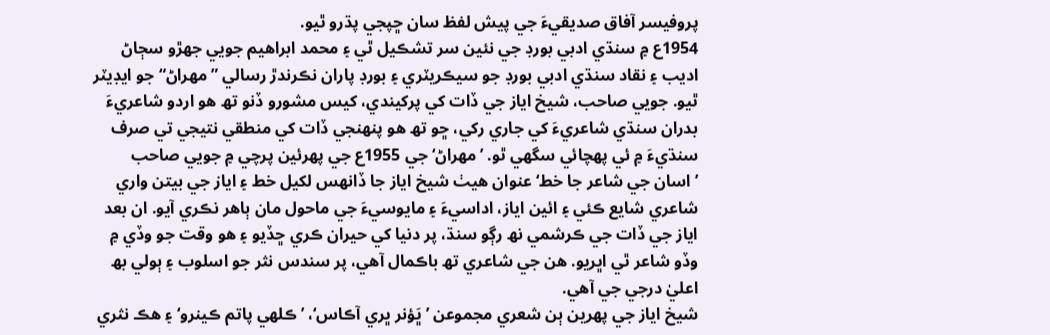پروفيسر آفاق صديقيءَ جي پيش لفظ سان ڇپجي پڌرو ٿيو.
1954ع ۾ سنڌي ادبي بورڊ جي نئين سر تشڪيل ٿي ۽ محمد ابراھيم جويي جھڙو سڄاڻ اديب ۽ نقاد سنڌي ادبي بورڊ جو سيڪريٽري ۽ بورڊ پاران نڪرندڙ رسالي ”مھراڻ“ جو ايڊيٽر ٿيو. جويي صاحب، شيخ اياز جي ڏات کي پرکيندي، کيس مشورو ڏنو تھ ھو اردو شاعريءَ بدران سنڌي شاعريءَ کي جاري رکي، ڇو تھ ھو پنھنجي ڏات کي منطقي نتيجي تي صرف سنڌيءَ ۾ ئي پھچائي سگهي ٿو. ’مھراڻ‘ جي 1955ع جي پھرئين پرچي ۾ جويي صاحب ’اسان جي شاعر جا خط‘ عنوان ھيٺ شيخ اياز جا ڏانھس لکيل خط ۽ اياز جي بيتن واري شاعري شايع ڪئي ۽ ائين اياز، اداسيءَ ۽ مايوسيءَ جي ماحول مان ٻاھر نڪري آيو. ان بعد اياز جي ڏات جي ڪرشمي نھ رڳو سنڌ، پر دنيا کي حيران ڪري ڇڏيو ۽ ھو وقت جو وڏي ۾ وڏو شاعر ٿي اڀريو. ھن جي شاعري تھ باڪمال آھي، پر سندس نثر جو اسلوب ۽ ٻولي بھ اعليٰ درجي جي آھي.
شيخ اياز جي پھرين ٻن شعري مجموعن ’ڀَؤنر ڀري آڪاس‘، ’ڪلهي پاتم ڪينرو‘ ۽ ھڪ نثري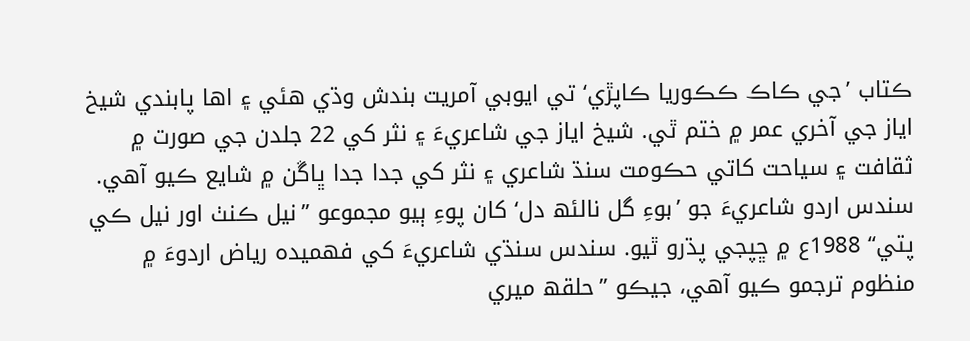ڪتاب ’جي ڪاڪ ڪڪوريا ڪاپڙي‘ تي ايوبي آمريت بندش وڌي ھئي ۽ اھا پابندي شيخ اياز جي آخري عمر ۾ ختم ٿي. شيخ اياز جي شاعريءَ ۽ نثر کي 22 جلدن جي صورت ۾ ثقافت ۽ سياحت کاتي حڪومت سنڌ شاعري ۽ نثر کي جدا جدا ڀاڱن ۾ شايع ڪيو آھي. سندس اردو شاعريءَ جو ’بوءِ گل نالئھ دل‘ کان پوءِ ٻيو مجموعو ”نيل ڪنٺ اور نيل ڪي پتي“ 1988ع ۾ ڇپجي پڌرو ٿيو. سندس سنڌي شاعريءَ کي فھميده رياض اردوءَ ۾ منظوم ترجمو ڪيو آھي، جيڪو ”حلقھ ميري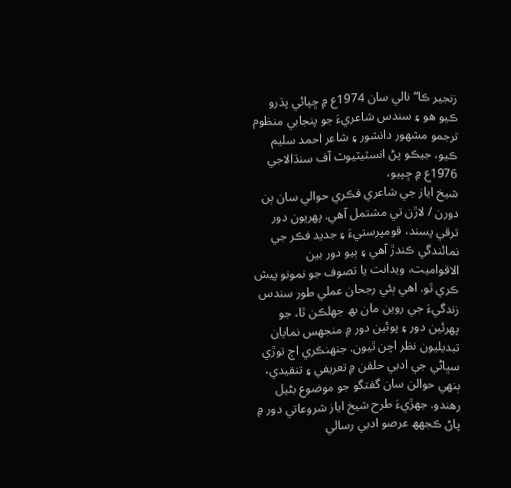زنجير ڪا“ نالي سان 1974ع ۾ ڇپائي پڌرو ڪيو ھو ۽ سندس شاعريءَ جو پنجابي منظوم ترجمو مشھور دانشور ۽ شاعر احمد سليم ڪيو، جيڪو پڻ انسٽيٽيوٽ آف سنڌالاجي 1976ع ۾ ڇپيو،
شيخ اياز جي شاعري فڪري حوالي سان ٻن دورن / لاڙن تي مشتمل آھي. پھريون دور ترقي پسند، قومپرستيءَ ۽ جديد فڪر جي نمائندگي ڪندڙ آھي ۽ ٻيو دور بين الاقواميت، ويدانت يا تصوف جو نمونو پيش ڪري ٿو. اھي ٻئي رجحان عملي طور سندس زندگيءَ جي روين مان بھ جهلڪن ٿا، جو پھرئين دور ۽ پوئين دور ۾ منجهس نمايان تبديليون نظر اچن ٿيون. جنھنڪري اڄ توڙي سڀاڻي جي ادبي حلقن ۾ تعريفي ۽ تنقيدي، ٻنهي حوالن سان گفتگو جو موضوع بڻيل رھندو. جھڙيءَ طرح شيخ اياز شروعاتي دور ۾ پاڻ ڪجهھ عرصو ادبي رسالي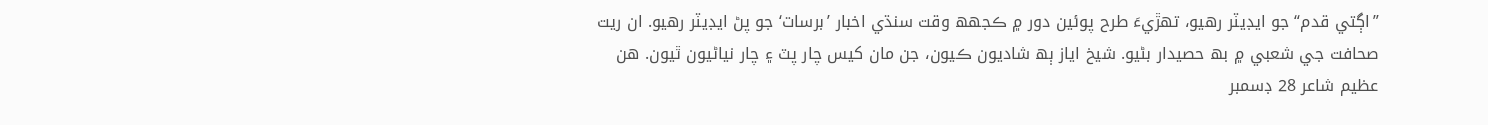”اڳتي قدم“ جو ايڊيٽر رھيو، تھڙيءَ طرح پوئين دور ۾ ڪجهھ وقت سنڌي اخبار ’برسات‘ جو پڻ ايڊيٽر رھيو. ان ريت صحافت جي شعبي ۾ بھ حصيدار بڻيو. شيخ اياز ٻھ شاديون ڪيون، جن مان کيس چار پٽ ۽ چار نياڻيون ٿيون. ھن عظيم شاعر 28 ڊسمبر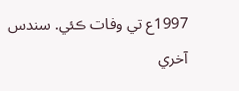1997ع تي وفات ڪئي. سندس آخري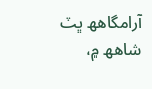آرامگاھھ ڀٽ شاھھ ۾،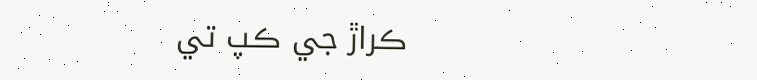ڪراڙ جي ڪپ تي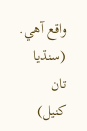واقع آھي.
(سنڌيا تان کنيل)